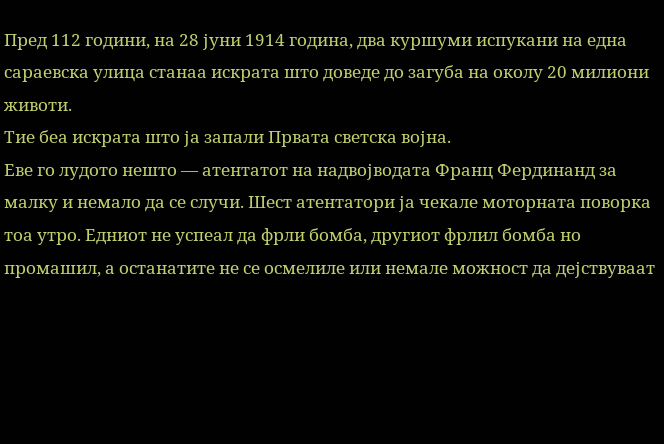Пред 112 години, на 28 јуни 1914 година, два куршуми испукани на една сараевска улица станаа искрата што доведе до загуба на околу 20 милиони животи.
Тие беа искрата што ја запали Првата светска војна.
Еве го лудото нешто — атентатот на надвојводата Франц Фердинанд за малку и немало да се случи. Шест атентатори ја чекале моторната поворка тоа утро. Едниот не успеал да фрли бомба, другиот фрлил бомба но промашил, а останатите не се осмелиле или немале можност да дејствуваат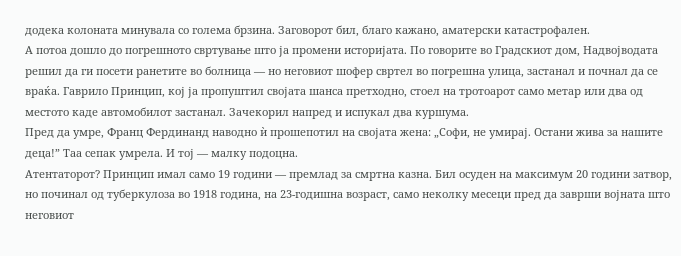додека колоната минувала со голема брзина. Заговорот бил, благо кажано, аматерски катастрофален.
А потоа дошло до погрешното свртување што ја промени историјата. По говорите во Градскиот дом, Надвојводата решил да ги посети ранетите во болница — но неговиот шофер свртел во погрешна улица, застанал и почнал да се враќа. Гаврило Принцип, кој ја пропуштил својата шанса претходно, стоел на тротоарот само метар или два од местото каде автомобилот застанал. Зачекорил напред и испукал два куршума.
Пред да умре, Франц Фердинанд наводно ѝ прошепотил на својата жена: „Софи, не умирај. Остани жива за нашите деца!” Таа сепак умрела. И тој — малку подоцна.
Атентаторот? Принцип имал само 19 години — премлад за смртна казна. Бил осуден на максимум 20 години затвор, но починал од туберкулоза во 1918 година, на 23-годишна возраст, само неколку месеци пред да заврши војната што неговиот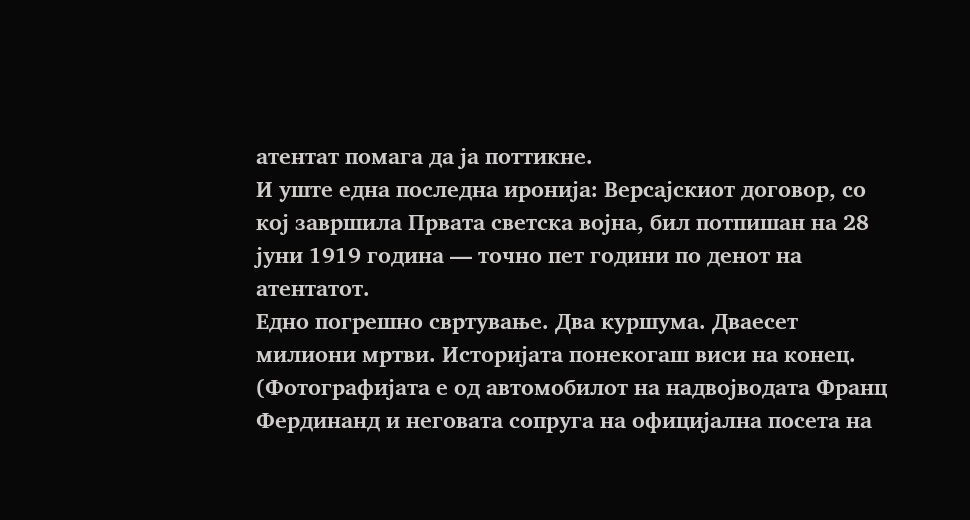атентат помага да ја поттикне.
И уште една последна иронија: Версајскиот договор, со кој завршила Првата светска војна, бил потпишан на 28 јуни 1919 година — точно пет години по денот на атентатот.
Едно погрешно свртување. Два куршума. Дваесет милиони мртви. Историјата понекогаш виси на конец.
(Фотографијата е од автомобилот на надвојводата Франц Фердинанд и неговата сопруга на официјална посета на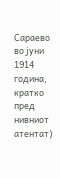Сараево во јуни 1914 година, кратко пред нивниот атентат)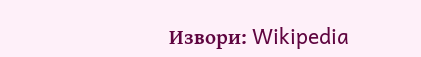Извори: Wikipedia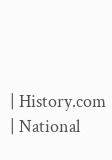| History.com | National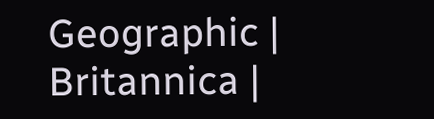Geographic | Britannica |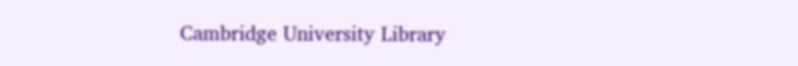Cambridge University Library